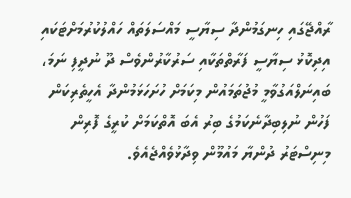ރާއްޖޭގައި ހިނގަމުންދާ ސިޔާސީ މައްސަލަތައް ހައްލުކުރުމަށްޓަކައި އިދިކޮޅު ސިޔާސީ ފަރާތްތަކާއި ސަރުކާރުންވެސް ދޫ ނުދީފި ނަމަ، ބައިނަލްއަގުވާމީ މުޖުތަމައުން މިކަމަށް ހުށަހަޅަމުންދާ އެހީތެރިކަން ފަހުން ނުލިބިދާނެކަމުގެ ބިރު އެބަ އޮތްކަމަށް ކުރީގެ ފޮރިން މިނިސްޓަރު ދުންޔާ މައުމޫން ވިދާޅުވެއްޖެއެވެ.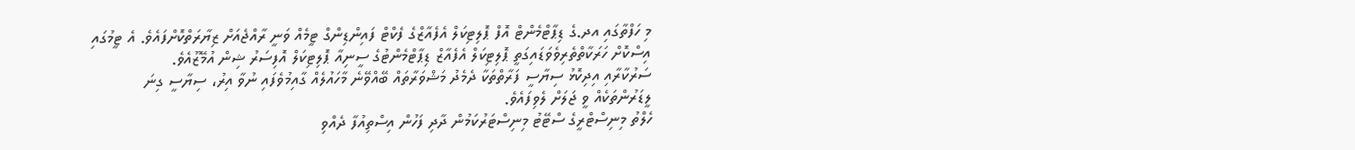މި ހަފްތާގައި އދ.ގެ ޑިޕާޓްމެންޓް އޮފް ޕޮލިޓިކަލް އެފެއާޒްގެ ފެކްޓް ފައިންޑިންގް ޓީމެއް ވަނީ ރާއްޖެއަށް ޒިޔާރަތްކޮށްފައެވެ. އެ ޓީމުގައި އިސްކޮށް ހަރަކާތްތެރިވެވަޑައިގަތީ ޕޮލިޓިކަލް އެފެއާޒް ޑިޕާޓްމެންޓުގެ ސީނިއާ ޕޮލިޓިކަލް އޮފިސަރު ޝިން އުމޭޒޫއެވެ.
ސަރުކާރާއި އިދިކޮޅު ސިޔާސީ ފަރާތްތަކާ ދެމެދު މަޝްވަރާތައް ބޭއްވޭނެ މާހައުލެއް ގާއިމުވެފައި ނުވާ އިރު، ސިޔާސީ ގިނަ ލީޑަރުންތަކެއް ވީ ޖަލަށް ލެވިފައެވެ.
ހެލްތު މިނިސްޓްރީގެ ސްޓޭޓު މިނިސްޓަރުކަމުން ދާދި ފަހުން އިސްތިއުފާ ދެއްވި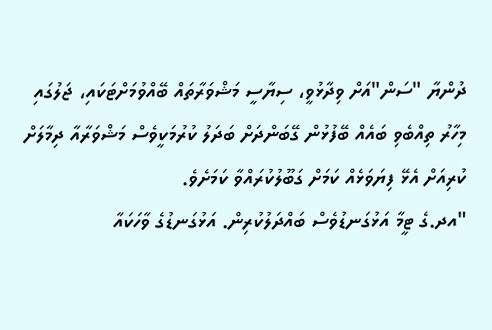ދުންޔާ "ސަން"އަށް ވިދާޅުވީ، ސިޔާސީ މަޝްވަރާތައް ބޭއްވުމަށްޓަކައި، ޖަލުގައި މިހާރު ތިއްބެވި ބައެއް ބޭފުޅުން ގޭބަންދަށް ބަދަލު ކުރުމަކީވެސް މަޝްވަރާއާ ދިމާލަށް ކުރިއަށް އެޅޭ ފިޔަވަޅެއް ކަމަށް ގަބޫލުކުރައްވާ ކަމަށެވެ.
"އދ.ގެ ޓީމާ އަޅުގަނޑުވެސް ބައްދަލުކުރިން. އަޅުގަނޑުގެ ވާހަކައާ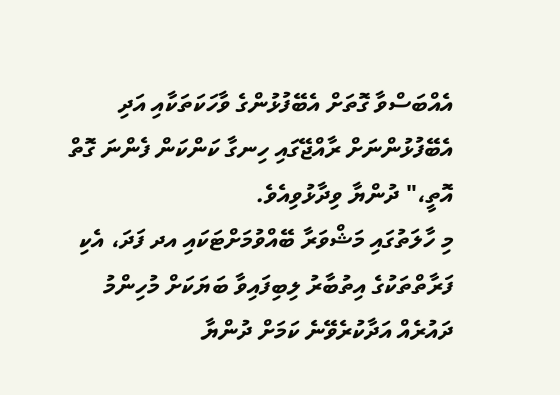އެއްބަސްވާ ގޮތަށް އެބޭފުޅުންގެ ވާހަކަތަކާއި އަދި އެބޭފުޅުންނަށް ރާއްޖޭގައި ހިނގާ ކަންކަން ފެންނަ ގޮތް އޮތީ،" ދުންޔާ ވިދާޅުވިއެވެ.
މި ހާލަތުގައި މަޝްވަރާ ބޭއްވުމަށްޓަކައި އދ ފަދަ، އެކި ފަރާތްތަކުގެ އިތުބާރު ލިބިފައިވާ ބަޔަކަށް މުހިންމު ދައުރެއް އަދާކުރެވޭނެ ކަމަށް ދުންޔާ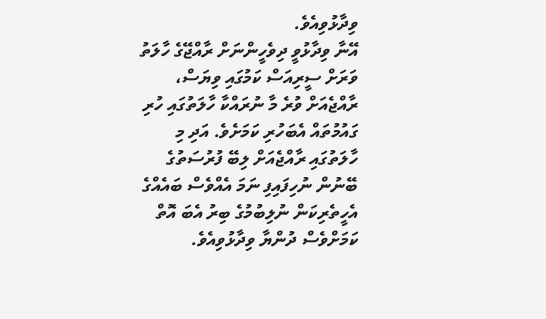ވިދާޅުވިއެވެ.
އޭނާ ވިދާޅުވީ ދިވެހީންނަށް ރާއްޖޭގެ ހާލަތު ވަރަށް ސީރިއަސް ކަމުގައި ވިޔަސް، ރާއްޖެއަށް ވުރެ މާ ނުރައްކާ ހާލަތުގައި ހުރި ގައުމުތައް އެބަހުރި ކަމަށެވެ. އަދި މި ހާލަތުގައި ރާއްޖެއަށް ލިބޭ ފުރުސަތުގެ ބޭނުން ނުހިފައިފި ނަމަ އެއްވެސް ބައެއްގެ އެހީތެރިކަން ނުލިބުމުގެ ބިރު އެބަ އޮތް ކަމަށްވެސް ދުންޔާ ވިދާޅުވިއެވެ.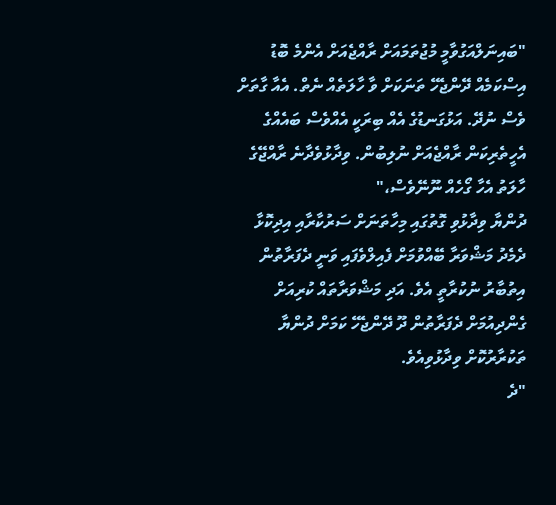"ބައިނަލްއަގުވާމީ މުޖުތަމައަށް ރާއްޖެއަށް އެންމެ ބޮޑު އިސްކަމެއް ދޭންޖެހޭ ތަނަކަށް ވާ ހާލަތެއް ނެތް. އެއާ ގާތަށް ވެސް ނުދޭ. އަޅުގަނޑުގެ އެއް ބިރަކީ އެއްވެސް ބައެއްގެ އެހީތެރިކަން ރާއްޖެއަށް ނުލިބުން. ވިދާޅުވެދާނެ ރާއްޖޭގެ ހާލަތު އެހާ ގޯހެއް ނޫނޭވެސް،"
ދުންޔާ ވިދާޅުވި ގޮތުގައި މިހާތަނަށް ސަރުކާރާއި އިދިކޮޅާ ދެމެދު މަޝްވަރާ ބޭއްވުމަށް ފެއިލްވެފައި ވަނީ ދެފަރާތުން އިތުބާރު ނުކުރާތީ އެވެ. އަދި މަޝްވަރާތައް ކުރިއަށް ގެންދިއުމަށް ދެފަރާތުން ދޫ ދޭންޖެހޭ ކަމަށް ދުންޔާ ތަކުރާރުކޮށް ވިދާޅުވިއެވެ.
"ދެ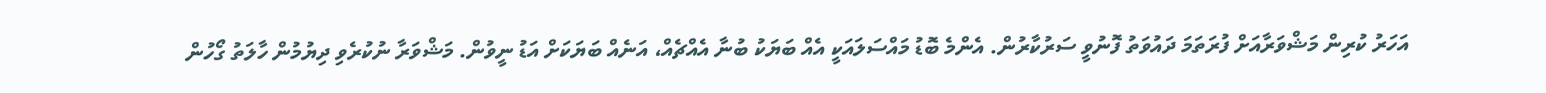އަހަރު ކުރިން މަޝްވަރާއަށް ފުރަތަމަ ދައުވަތު ފޮނުވީ ސަރުކާރުން. އެންމެ ބޮޑު މައްސަލައަކީ އެއް ބަޔަކު ބުނާ އެއްޗެއް، އަނެއް ބަޔަކަށް އަޑު ނީވުން. މަޝްވަރާ ނުކުރެވި ދިޔުމުން ހާލަތު ގޯހުން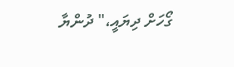ގޯހަށް ދިޔައީ،" ދުންޔާ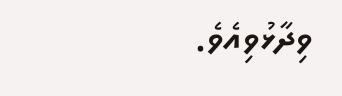ވިދާޅުވިއެވެ.